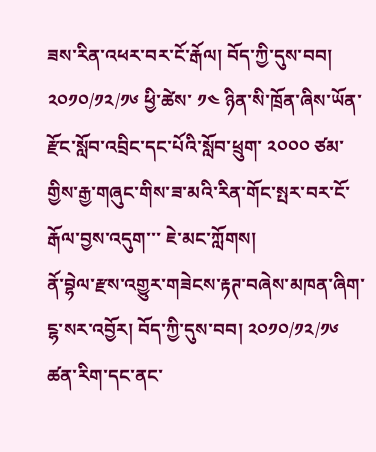ཟས་རིན་འཕར་བར་ངོ་རྒོལ། བོད་ཀྱི་དུས་བབ། ༢༠༡༠/༡༢/༡༦ ཕྱི་ཚེས་ ༡༤ ཉིན་སི་ཁྲོན་ཞིས་ཡོན་རྫོང་སློབ་འབྲིང་དང་པོའི་སློབ་ཕྲུག་ ༢༠༠༠ ཙམ་གྱིས་རྒྱ་གཞུང་གིས་ཟ་མའི་རིན་གོང་སྤར་བར་ངོ་རྒོལ་བྱས་འདུག་་་ ཇེ་མང་ཀློགས།
ནོ་བྷེལ་རྫས་འགྱུར་གཟེངས་རྟཊ་བཞེས་མཁན་ཞིག་ངྷ་སར་འབྱོར། བོད་ཀྱི་དུས་བབ། ༢༠༡༠/༡༢/༡༦ ཚན་རིག་དང་ནང་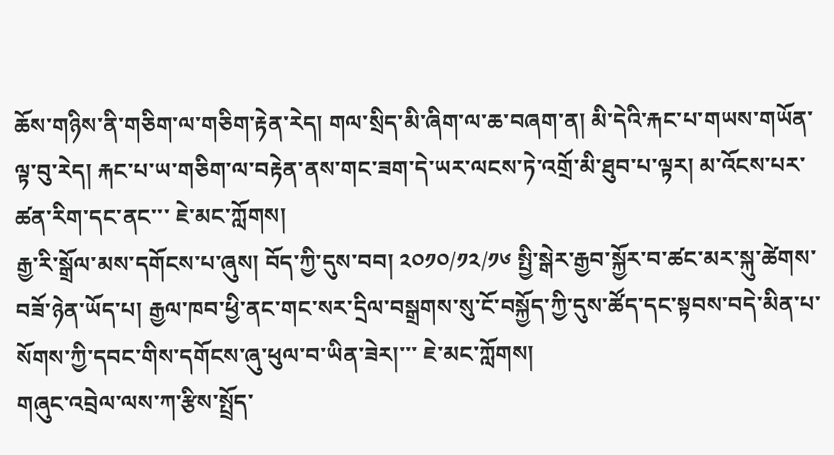ཆོས་གཉིས་ནི་གཅིག་ལ་གཅིག་རྟེན་རེད། གལ་སྲིད་མི་ཞིག་ལ་ཆ་བཞག་ན། མི་དེའི་རྐང་པ་གཡས་གཡོན་ལྟ་བུ་རེད། རྐང་པ་ཡ་གཅིག་ལ་བརྟེན་ནས་གང་ཟག་དེ་ཡར་ལངས་ཏེ་འགྲོ་མི་ཐུབ་པ་ལྟར། མ་འོངས་པར་ཚན་རིག་དང་ནང་་་ ཇེ་མང་ཀློགས།
རྒྱ་རི་སྒྲོལ་མས་དགོངས་པ་ཞུས། བོད་ཀྱི་དུས་བབ། ༢༠༡༠/༡༢/༡༦ སྤྱི་སྒེར་རྒྱབ་སྐྱོར་བ་ཚང་མར་སྐུ་ཚེགས་བཟོ་ཉེན་ཡོད་པ། རྒྱལ་ཁབ་ཕྱི་ནང་གང་སར་དྲིལ་བསྒྲགས་སུ་ངོ་བསྐྱོད་ཀྱི་དུས་ཚོད་དང་སྟབས་བདེ་མིན་པ་སོགས་ཀྱི་དབང་གིས་དགོངས་ཞུ་ཕུལ་བ་ཡིན་ཟེར།་་་ ཇེ་མང་ཀློགས།
གཞུང་འབྲེལ་ལས་ཀ་རྩིས་སྤྲོད་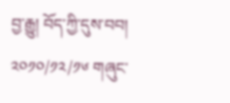བྱ་རྒྱུ། བོད་ཀྱི་དུས་བབ། ༢༠༡༠/༡༢/༡༦ གཞུང་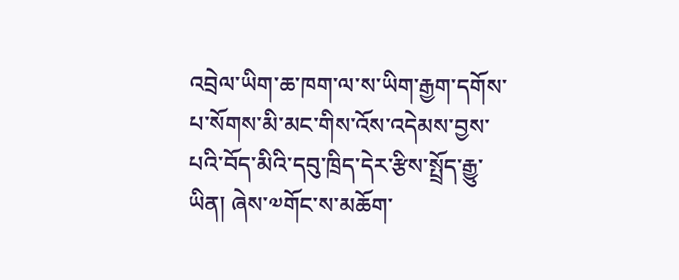འབྲེལ་ཡིག་ཆ་ཁག་ལ་ས་ཡིག་རྒྱག་དགོས་པ་སོགས་མི་མང་གིས་འོས་འདེམས་བྱས་པའི་བོད་མིའི་དབུ་ཁྲིད་དེར་རྩིས་སྤྲོད་རྒྱུ་ཡིན། ཞེས་༧གོང་ས་མཆོག་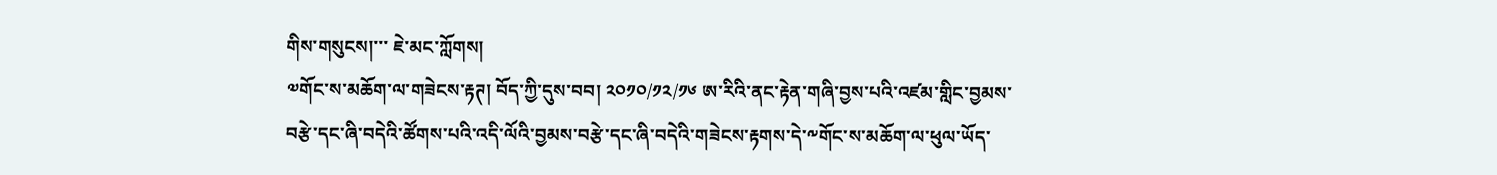གིས་གསུངས།་་་ ཇེ་མང་ཀློགས།
༧གོང་ས་མཆོག་ལ་གཟེངས་རྟཊ། བོད་ཀྱི་དུས་བབ། ༢༠༡༠/༡༢/༡༦ ཨ་རིའི་ནང་རྟེན་གཞི་བྱས་པའི་འཛམ་གླིང་བྱམས་བརྩེ་དང་ཞི་བདེའི་ཚོགས་པའི་འདི་ལོའི་བྱམས་བརྩེ་དང་ཞི་བདེའི་གཟེངས་རྟགས་དེ་༸གོང་ས་མཆོག་ལ་ཕུལ་ཡོད་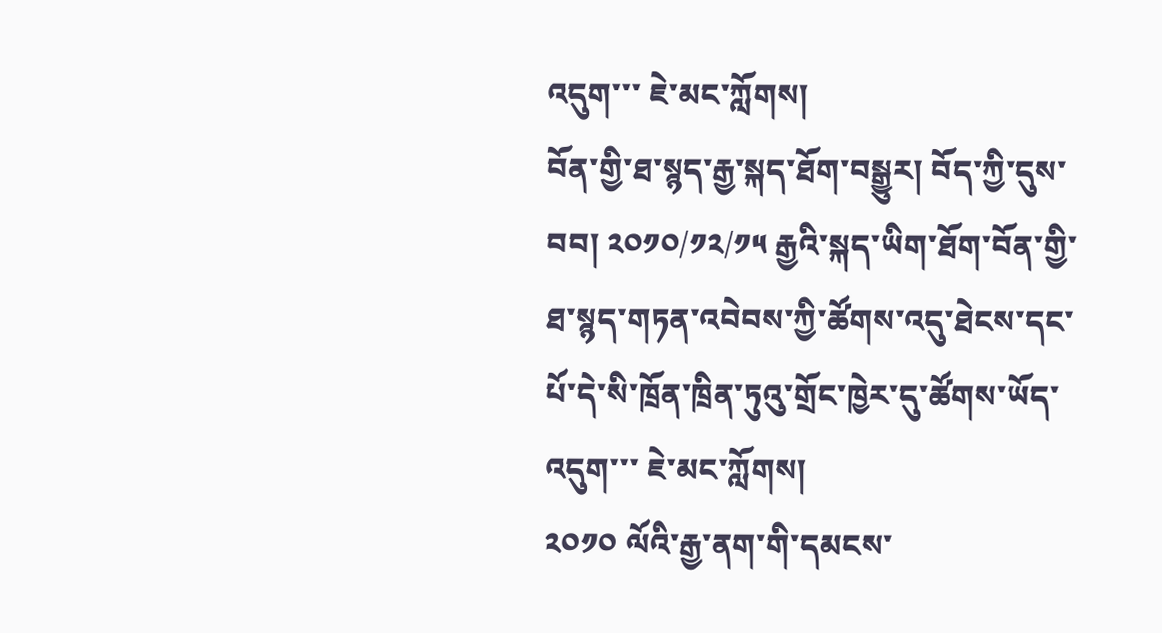འདུག་་་ ཇེ་མང་ཀློགས།
བོན་གྱི་ཐ་སྙད་རྒྱ་སྐད་ཐོག་བསྒྱུར། བོད་ཀྱི་དུས་བབ། ༢༠༡༠/༡༢/༡༥ རྒྱའི་སྐད་ཡིག་ཐོག་བོན་གྱི་ཐ་སྙད་གཏན་འབེབས་ཀྱི་ཚོགས་འདུ་ཐེངས་དང་པོ་དེ་སི་ཁྲོན་ཁྲིན་ཏུའུ་གྲོང་ཁྱེར་དུ་ཚོགས་ཡོད་འདུག་་་ ཇེ་མང་ཀློགས།
༢༠༡༠ ལོའི་རྒྱ་ནག་གི་དམངས་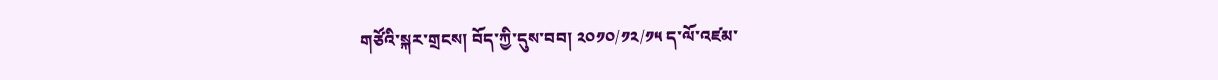གཙོའི་སྐར་གྲངས། བོད་ཀྱི་དུས་བབ། ༢༠༡༠/༡༢/༡༥ ད་ལོ་འཛམ་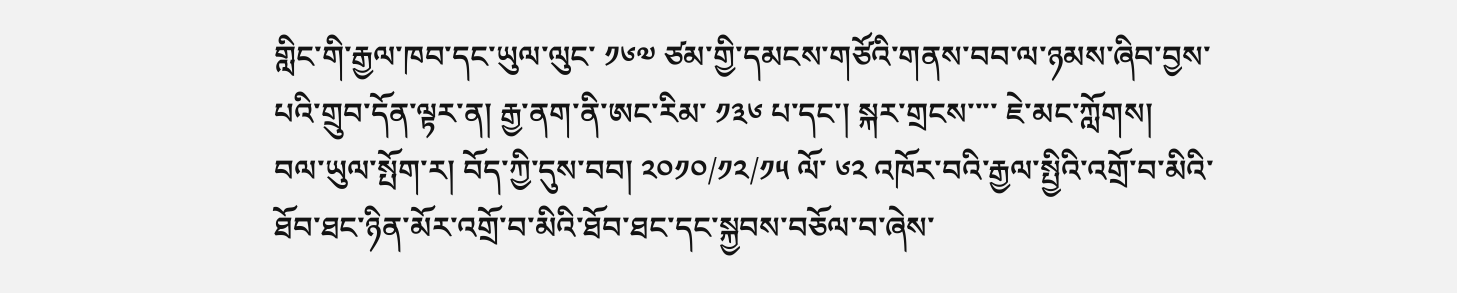གླིང་གི་རྒྱལ་ཁབ་དང་ཡུལ་ལུང་ ༡༦༧ ཙམ་གྱི་དམངས་གཙོའི་གནས་བབ་ལ་ཉམས་ཞིབ་བྱས་པའི་གྲུབ་དོན་ལྟར་ན། རྒྱ་ནག་ནི་ཨང་རིམ་ ༡༣༦ པ་དང་། སྐར་གྲངས་་་་ ཇེ་མང་ཀློགས།
བལ་ཡུལ་སྤོག་ར། བོད་ཀྱི་དུས་བབ། ༢༠༡༠/༡༢/༡༥ ལོ་ ༦༢ འཁོར་བའི་རྒྱལ་སྤྱིའི་འགྲོ་བ་མིའི་ཐོབ་ཐང་ཉིན་མོར་འགྲོ་བ་མིའི་ཐོབ་ཐང་དང་སྐྱབས་བཅོལ་བ་ཞེས་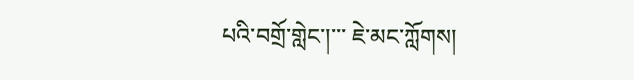པའི་བགྲོ་གླེང་།་་་ ཇེ་མང་ཀློགས།